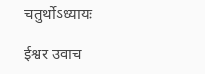चतुर्थोऽध्यायः

ईश्वर उवाच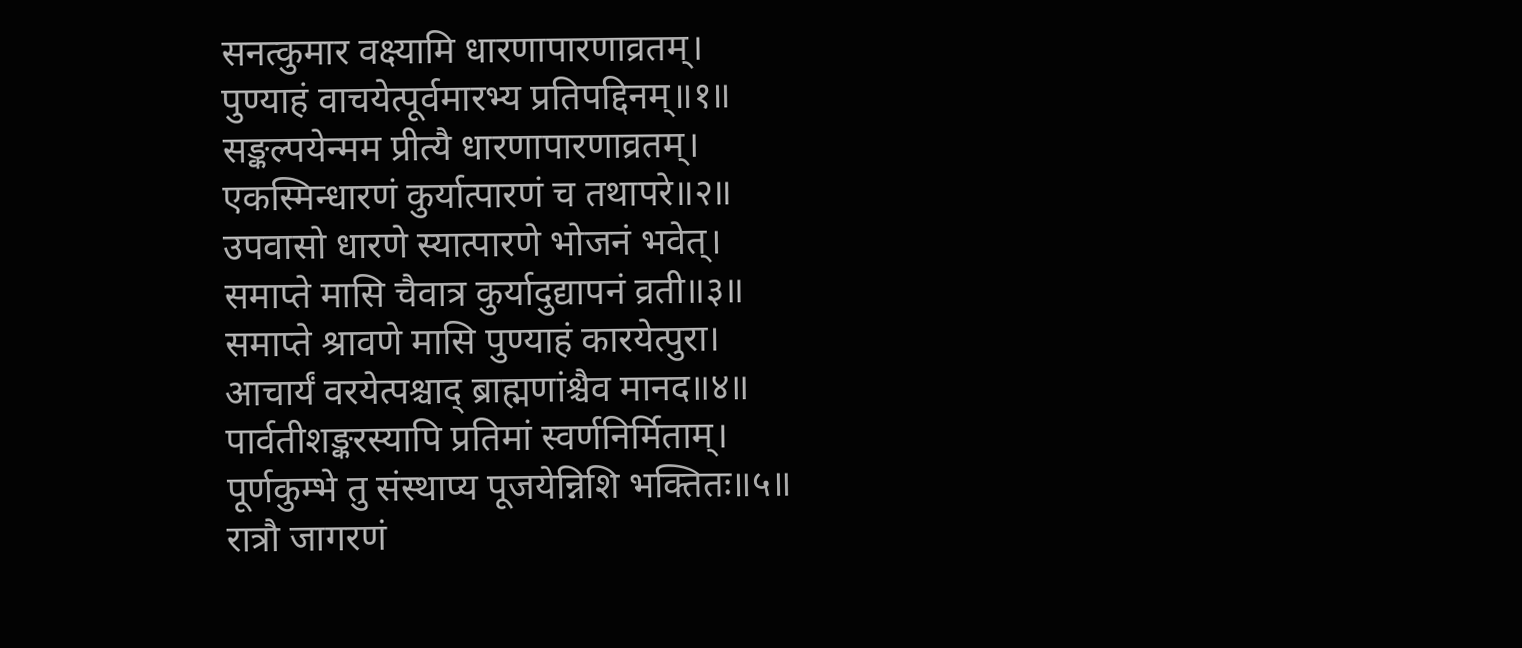सनत्कुमार वक्ष्यामि धारणापारणाव्रतम्।
पुण्याहं वाचयेत्पूर्वमारभ्य प्रतिपद्दिनम्॥१॥
सङ्कल्पयेन्मम प्रीत्यै धारणापारणाव्रतम्।
एकस्मिन्धारणं कुर्यात्पारणं च तथापरे॥२॥
उपवासो धारणे स्यात्पारणे भोजनं भवेत्।
समाप्ते मासि चैवात्र कुर्यादुद्यापनं व्रती॥३॥
समाप्ते श्रावणे मासि पुण्याहं कारयेत्पुरा।
आचार्यं वरयेत्पश्चाद् ब्राह्मणांश्चैव मानद॥४॥
पार्वतीशङ्करस्यापि प्रतिमां स्वर्णनिर्मिताम्।
पूर्णकुम्भे तु संस्थाप्य पूजयेन्निशि भक्तितः॥५॥
रात्रौ जागरणं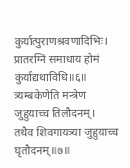कुर्यात्पुराणश्रवणादिभिः।
प्रातरग्निं समाधाय होमं कुर्याद्यथाविधि॥६॥
त्र्यम्बकेणेति मन्त्रेण जुहुयाच्च तिलौदनम्।
तथैव शिवगायत्र्या जुहुयाच्च घृतौदनम्॥७॥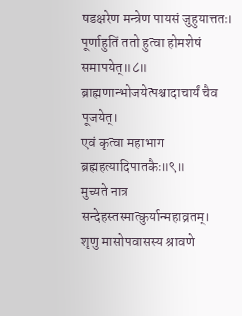षडक्षरेण मन्त्रेण पायसं जुहुयात्ततः।
पूर्णाहुतिं ततो हुत्वा होमशेषं समापयेत्॥८॥
ब्राह्मणान्भोजयेत्पश्चादाचार्यं चैव पूजयेत्।
एवं कृत्वा महाभाग ब्रह्महत्यादिपातकैः॥९॥
मुच्यते नात्र सन्देहस्तस्मात्कुर्यान्महाव्रतम्।
शृणु मासोपवासस्य श्रावणे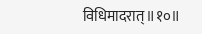विधिमादरात्॥१०॥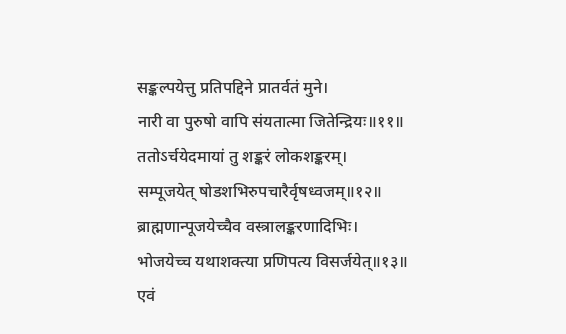सङ्कल्पयेत्तु प्रतिपद्दिने प्रातर्वतं मुने।
नारी वा पुरुषो वापि संयतात्मा जितेन्द्रियः॥११॥
ततोऽर्चयेदमायां तु शङ्करं लोकशङ्करम्।
सम्पूजयेत् षोडशभिरुपचारैर्वृषध्वजम्॥१२॥
ब्राह्मणान्पूजयेच्चैव वस्त्रालङ्करणादिभिः।
भोजयेच्च यथाशक्त्या प्रणिपत्य विसर्जयेत्॥१३॥
एवं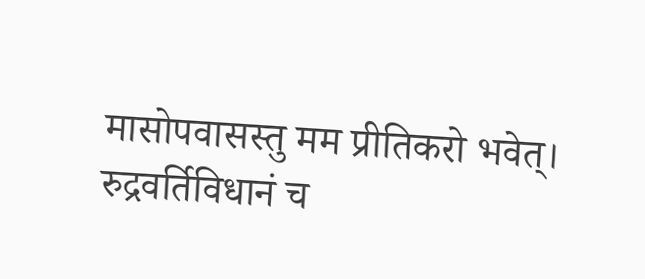मासोपवासस्तु मम प्रीतिकरो भवेत्।
रुद्रवर्तिविधानं च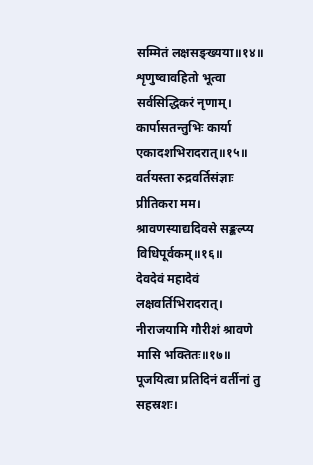सम्मितं लक्षसङ्ख्यया॥१४॥
शृणुष्वावहितो भूत्वा सर्वसिद्धिकरं नृणाम्।
कार्पासतन्तुभिः कार्या एकादशभिरादरात्॥१५॥
वर्तयस्ता रुद्रवर्तिसंज्ञाः प्रीतिकरा मम।
श्रावणस्याद्यदिवसे सङ्कल्प्य विधिपूर्वकम्॥१६॥
देवदेवं महादेवं लक्षवर्तिभिरादरात्।
नीराजयामि गौरीशं श्रावणे मासि भक्तितः॥१७॥
पूजयित्वा प्रतिदिनं वर्तीनां तु सहस्रशः।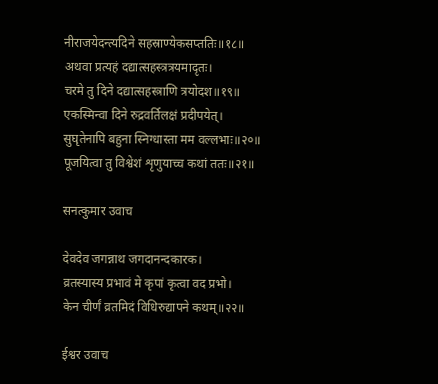नीराजयेदन्त्यदिने सहस्राण्येकसप्ततिः॥१८॥
अथवा प्रत्यहं दद्यात्सहस्त्रत्रयमादृतः।
चरमे तु दिने दद्यात्सहस्त्राणि त्रयोदश॥१९॥
एकस्मिन्वा दिने रुद्रवर्तिलक्षं प्रदीपयेत्।
सुघृतेनापि बहुना स्निग्धास्ता मम वल्लभाः॥२०॥
पूजयित्वा तु विश्वेशं शृणुयाच्च कथां ततः॥२१॥

सनत्कुमार उवाच

देवदेव जगन्नाथ जगदानन्दकारक।
व्रतस्यास्य प्रभावं मे कृपां कृत्वा वद प्रभो।
केन चीर्णं व्रतमिदं विधिरुद्यापने कथम्॥२२॥

ईश्वर उवाच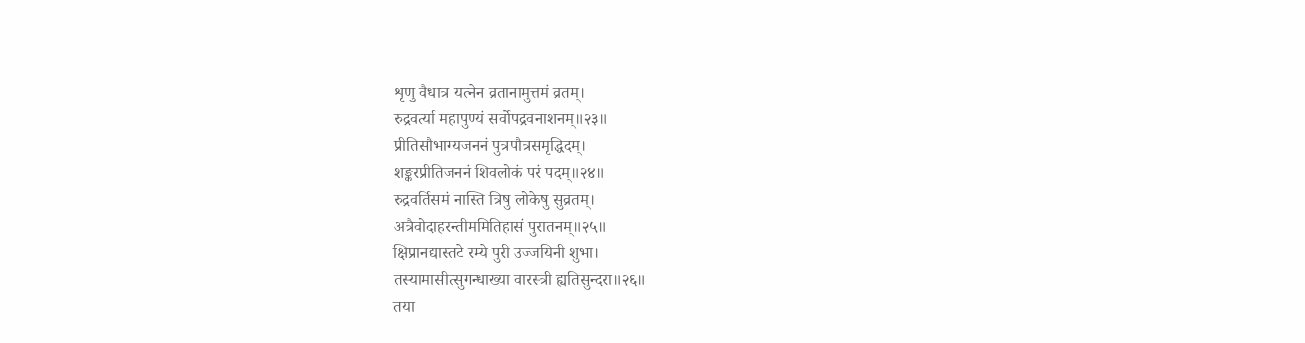शृणु वैधात्र यत्नेन व्रतानामुत्तमं व्रतम्।
रुद्रवर्त्या महापुण्यं सर्वोपद्रवनाशनम्॥२३॥
प्रीतिसौभाग्यजननं पुत्रपौत्रसमृद्धिदम्।
शङ्करप्रीतिजननं शिवलोकं परं पदम्॥२४॥
रुद्रवर्तिसमं नास्ति त्रिषु लोकेषु सुव्रतम्।
अत्रैवोदाहरन्तीममितिहासं पुरातनम्॥२५॥
क्षिप्रानद्यास्तटे रम्ये पुरी उज्जयिनी शुभा।
तस्यामासीत्सुगन्धाख्या वारस्त्री ह्यतिसुन्दरा॥२६॥
तया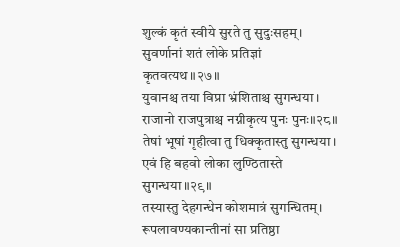शुल्कं कृतं स्वीये सुरते तु सुदुःसहम्।
सुवर्णानां शतं लोके प्रतिज्ञां कृतवत्यथ॥२७॥
युवानश्च तया विप्रा भ्रंशिताश्च सुगन्धया।
राजानो राजपुत्राश्च नग्नीकृत्य पुनः पुनः॥२८॥
तेषां भूषां गृहीत्वा तु धिक्कृतास्तु सुगन्धया।
एवं हि बहवो लोका लुण्ठितास्ते सुगन्धया॥२९॥
तस्यास्तु देहगन्धेन कोशमात्रं सुगन्धितम्।
रूपलावण्यकान्तीनां सा प्रतिष्ठा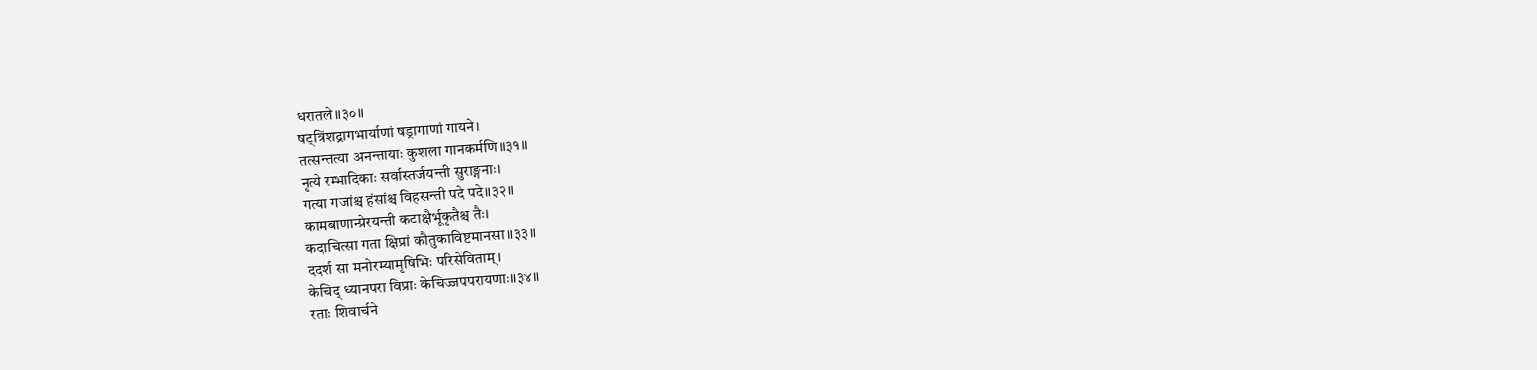धरातले॥३०॥
षट्त्रिंशद्रागभार्याणां षड्रागाणां गायने।
तत्सन्तत्या अनन्तायाः कुशला गानकर्मणि॥३१॥
नृत्ये रम्भादिकाः सर्वास्तर्जयन्ती सुराङ्गनाः।
गत्या गजांश्च हंसांश्च विहसन्ती पदे पदे॥३२॥
कामबाणान्प्रेरयन्ती कटाक्षैर्भूकृतैश्च तैः।
कदाचित्सा गता क्षिप्रां कौतुकाविष्टमानसा॥३३॥
ददर्श सा मनोरम्यामृषिभिः परिसेविताम्।
केचिद् ध्यानपरा विप्राः केचिज्जपपरायणाः॥३४॥
रताः शिवार्चने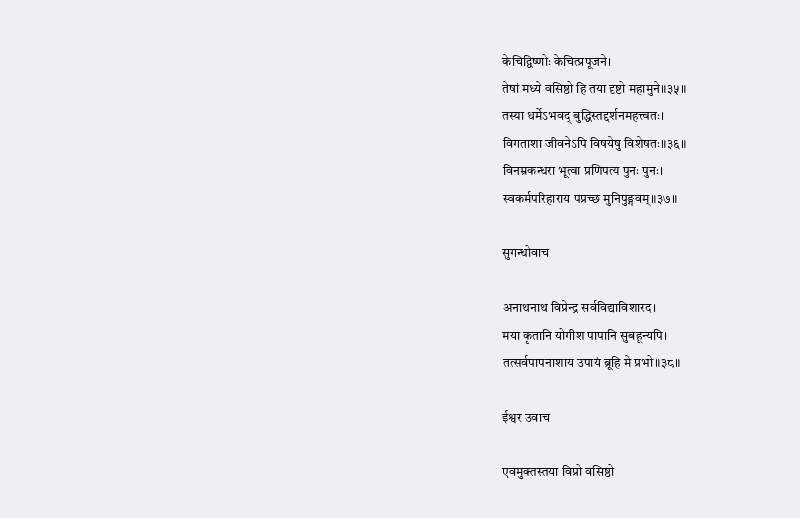केचिद्विष्णोः केचित्प्रपूजने।
तेषां मध्ये वसिष्ठो हि तया दृष्टो महामुने॥३५॥
तस्या धर्मेऽभवद् बुद्धिस्तद्दर्शनमहत्त्वतः।
विगताशा जीवनेऽपि विषयेषु विशेषतः॥३६॥
विनम्रकन्धरा भूत्वा प्रणिपत्य पुनः पुनः।
स्वकर्मपरिहाराय पप्रच्छ मुनिपुङ्गवम्॥३७॥

सुगन्धोवाच

अनाथनाथ विप्रेन्द्र सर्वविद्याविशारद।
मया कृतानि योगीश पापानि सुबहून्यपि।
तत्सर्वपापनाशाय उपायं ब्रूहि मे प्रभो॥३८॥

ईश्वर उवाच

एवमुक्तस्तया विप्रो वसिष्ठो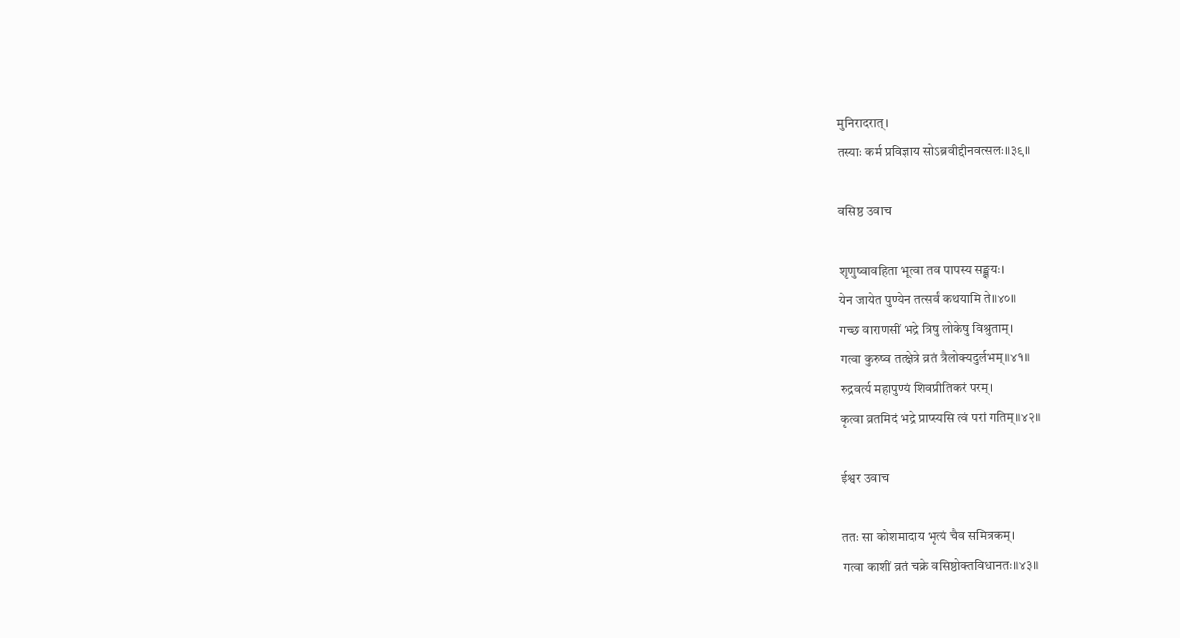मुनिरादरात्।
तस्याः कर्म प्रविज्ञाय सोऽब्रवीद्दीनवत्सलः॥३९॥

वसिष्ठ उवाच

शृणुष्वावहिता भूत्वा तव पापस्य सङ्क्षयः।
येन जायेत पुण्येन तत्सर्वं कथयामि ते॥४०॥
गच्छ वाराणसीं भद्रे त्रिषु लोकेषु विश्रुताम्।
गत्वा कुरुष्व तत्क्षेत्रे व्रतं त्रैलोक्यदुर्लभम्॥४१॥
रुद्रवर्त्य महापुण्यं शिवप्रीतिकरं परम्।
कृत्वा व्रतमिदं भद्रे प्राप्स्यसि त्वं परां गतिम्॥४२॥

ईश्वर उवाच

ततः सा कोशमादाय भृत्यं चैव समित्रकम्।
गत्वा काशीं व्रतं चक्रे वसिष्ठोक्तविधानतः॥४३॥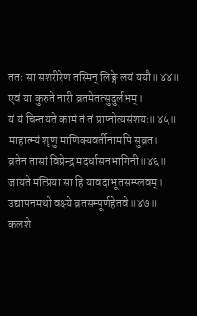ततः सा सशरीरेण तस्मिन् लिङ्गे लयं ययौ॥४४॥
एवं या कुरुते नारी व्रतमेतत्सुदुर्लभम्।
यं यं चिन्तयते कामं तं तं प्राप्नोत्यसंशयः॥४५॥
माहात्म्यं शृणु माणिक्यवर्तीनामपि सुव्रत।
व्रतेन तासां विप्रेन्द्र मदर्धासनभागिनी॥४६॥
जायते मत्प्रिया सा हि यावदाभूतसम्प्लवम्।
उद्यापनमथो वक्ष्ये व्रतसम्पूर्णहेतवे॥४७॥
कलशे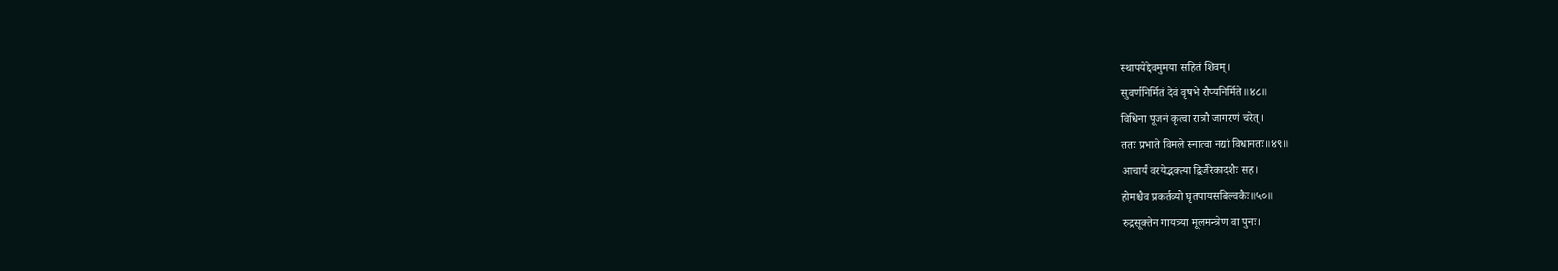स्थापयेद्देवमुमया सहितं शिवम्।
सुवर्णनिर्मितं देवं वृषभे रौप्यनिर्मिते॥४८॥
विधिना पूजनं कृत्वा रात्रौ जागरणं चरेत्।
ततः प्रभाते विमले स्नात्वा नद्यां विधानतः॥४९॥
आचार्यं वरयेद्भक्त्या द्विजैरेकादशैः सह।
होमश्चैव प्रकर्तव्यो घृतपायसबिल्वकैः॥५०॥
रुद्रसूक्तेन गायत्र्या मूलमन्त्रेण वा पुनः।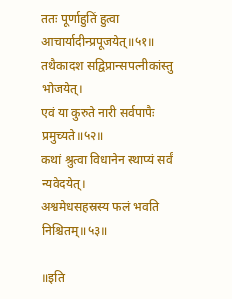ततः पूर्णाहुतिं हुत्वा आचार्यादीन्प्रपूजयेत्॥५१॥
तथैकादश सद्विप्रान्सपत्नीकांस्तु भोजयेत्।
एवं या कुरुते नारी सर्वपापैः प्रमुच्यते॥५२॥
कथां श्रुत्वा विधानेन स्थाप्यं सर्वं न्यवेदयेत्।
अश्वमेधसहस्रस्य फलं भवति निश्चितम्॥५३॥

॥इति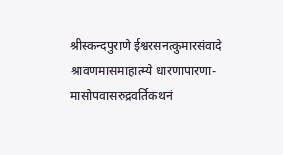श्रीस्कन्दपुराणे ईश्वरसनत्कुमारसंवादे श्रावणमासमाहात्म्ये धारणापारणा-मासोपवासरुद्रवर्तिकथनं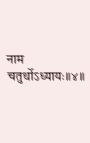नाम चतुर्थोऽध्यायः॥४॥